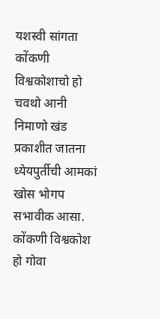यशस्वी सांगता
कोंकणी विश्वकोशाचो हो चवथो आनी निमाणो खंड प्रकाशीत जातना ध्येयपुर्तीची आमकां खोस भोगप सभावीक आसा.
कोंकणी विश्वकोश हो गोवा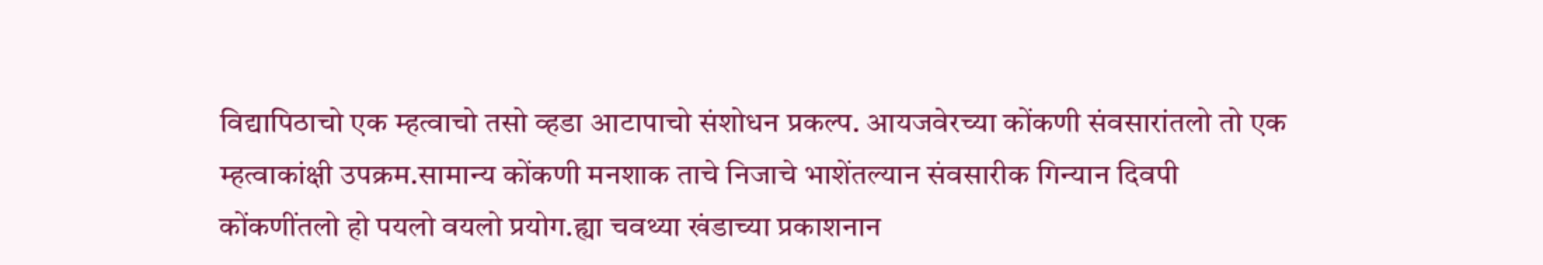विद्यापिठाचो एक म्हत्वाचो तसो व्हडा आटापाचो संशोधन प्रकल्प. आयजवेरच्या कोंकणी संवसारांतलो तो एक म्हत्वाकांक्षी उपक्रम.सामान्य कोंकणी मनशाक ताचे निजाचे भाशेंतल्यान संवसारीक गिन्यान दिवपी कोंकणींतलो हो पयलो वयलो प्रयोग.ह्या चवथ्या खंडाच्या प्रकाशनान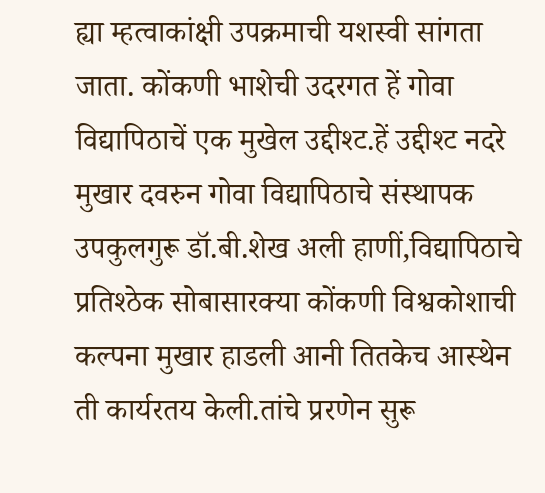ह्या म्हत्वाकांक्षी उपक्रमाची यशस्वी सांगता जाता. कोंकणी भाशेची उदरगत हें गोवा विद्यापिठाचें एक मुखेल उद्दीश्ट.हें उद्दीश्ट नदरे मुखार दवरुन गोवा विद्यापिठाचे संस्थापक उपकुलगुरू डॉ.बी.शेख अली हाणीं,विद्यापिठाचे प्रतिश्ठेक सोबासारक्या कोंकणी विश्वकोशाची कल्पना मुखार हाडली आनी तितकेच आस्थेन ती कार्यरतय केली.तांचे प्ररणेन सुरू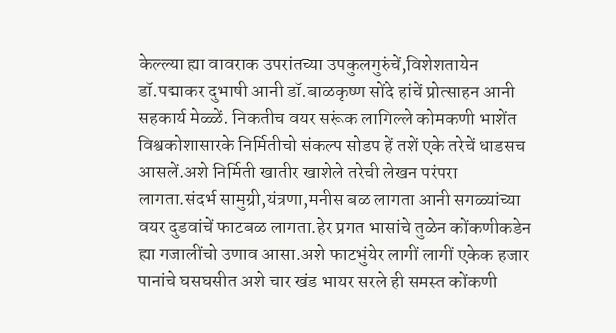केल्ल्या ह्या वावराक उपरांतच्या उपकुलगुरुंचें,विशेशतायेन डॉ.पद्माकर दुभाषी आनी डॉ.बाळकृष्ण सोंदे हांचें प्रोत्साहन आनी सहकार्य मेळ्ळें. निकतीच वयर सरूंक लागिल्ले कोमकणी भाशेंत विश्वकोशासारके निर्मितीचो संकल्प सोडप हें तशें एके तरेचें धाडसच आसलें.अशे निर्मिती खातीर खाशेले तरेची लेखन परंपरा लागता.संदर्भ सामुग्री,यंत्रणा,मनीस बळ लागता आनी सगळ्यांच्या वयर दुडवांचें फाटबळ लागता.हेर प्रगत भासांचे तुळेन कोंकणीकडेन ह्या गजालींचो उणाव आसा.अशे फाटभुंयेर लागीं लागीं एकेक हजार पानांचे घसघसीत अशे चार खंड भायर सरले ही समस्त कोंकणी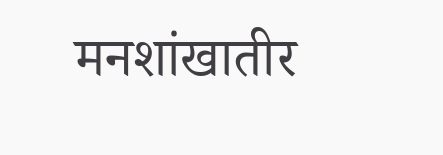मनशांखातीर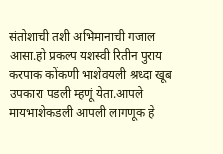संतोशाची तशी अभिमानाची गजाल आसा.हो प्रकल्प यशस्वी रितीन पुराय करपाक कोंकणी भाशेवयली श्रध्दा खूब उपकारा पडली म्हणूं येता.आपले मायभाशेकडली आपली लागणूक हे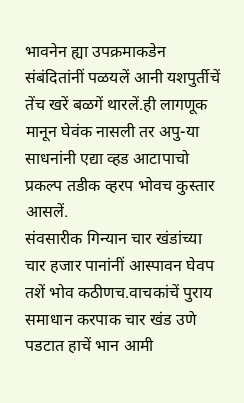भावनेन ह्या उपक्रमाकडेन संबंदितांनीं पळयलें आनी यशपुर्तीचें तेंच खरें बळगें थारलें.ही लागणूक मानून घेवंक नासली तर अपु-या साधनांनी एद्या व्हड आटापाचो प्रकल्प तडीक व्हरप भोवच कुस्तार आसलें.
संवसारीक गिन्यान चार खंडांच्या चार हजार पानांनीं आस्पावन घेवप तशें भोव कठीणच.वाचकांचें पुराय समाधान करपाक चार खंड उणे पडटात हाचें भान आमी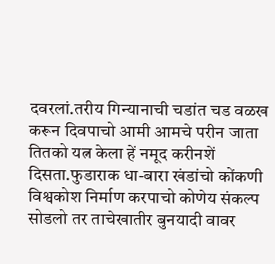दवरलां.तरीय गिन्यानाची चडांत चड वळख करून दिवपाचो आमी आमचे परीन जाता तितको यत्न केला हें नमूद करीनशें दिसता.फुडाराक धा-बारा खंडांचो कोंकणी विश्वकोश निर्माण करपाचो कोणेय संकल्प सोडलो तर ताचेखातीर बुनयादी वावर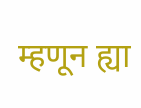म्हणून ह्या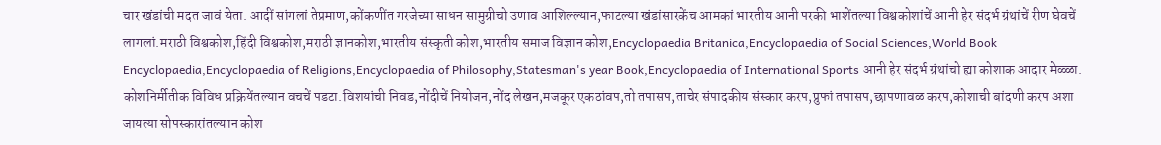चार खंडांची मदत जावं येता. आदीं सांगलां तेप्रमाण,कोंकणींत गरजेच्या साधन सामुग्रीचो उणाव आशिल्ल्यान,फाटल्या खंडांसारकेंच आमकां भारतीय आनी परकी भाशेंतल्या विश्वकोशांचें आनी हेर संदर्भ ग्रंथांचें रीण घेवचें लागलां.मराठी विश्वकोश,हिंदी विश्वकोश,मराठी ज्ञानकोश,भारतीय संस्कृती कोश,भारतीय समाज विज्ञान कोश,Encyclopaedia Britanica,Encyclopaedia of Social Sciences,World Book Encyclopaedia,Encyclopaedia of Religions,Encyclopaedia of Philosophy,Statesman's year Book,Encyclopaedia of International Sports आनी हेर संदर्भ ग्रंथांचो ह्या कोशाक आदार मेळ्ळा.
कोशनिर्मीतीक विविध प्रक्रियेंतल्यान वचचें पडटा.विशयांची निवड,नोंदीचें नियोजन,नोंद लेखन,मजकूर एकठांवप,तो तपासप,ताचेर संपादकीय संस्कार करप,प्रुफां तपासप,छापणावळ करप,कोशाची बांदणी करप अशा जायत्या सोपस्कारांतल्यान कोश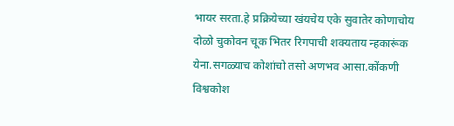भायर सरता.हे प्रक्रियेच्या खंयचेय एके सुवातेर कोणाचोय दोळो चुकोवन चूक भितर रिगपाची शक्यताय न्हकारूंक येना.सगळ्याच कोशांचो तसो अणभव आसा.कोंकणी विश्वकोश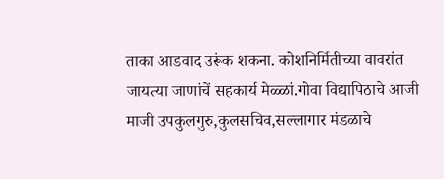ताका आडवाद उरूंक शकना. कोशनिर्मितीच्या वावरांत जायत्या जाणांचें सहकार्य मेळ्ळां.गोवा विद्यापिठाचे आजी माजी उपकुलगुरु,कुलसचिव,सल्लागार मंडळाचे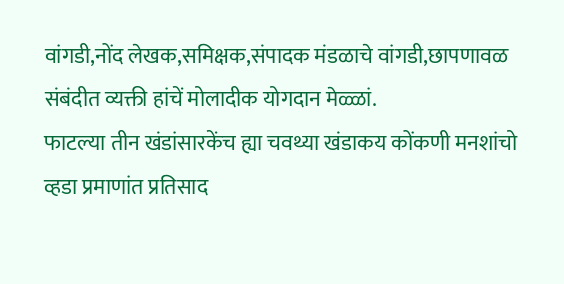वांगडी,नोंद लेखक,समिक्षक,संपादक मंडळाचे वांगडी,छापणावळ संबंदीत व्यक्ती हांचें मोलादीक योगदान मेळ्ळां.
फाटल्या तीन खंडांसारकेंच ह्या चवथ्या खंडाकय कोंकणी मनशांचो व्हडा प्रमाणांत प्रतिसाद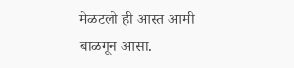मेळटलो ही आस्त आमी बाळगून आसा.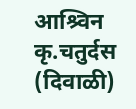आश्र्विन कृ.चतुर्दस (दिवाळी)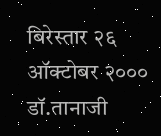बिरेस्तार २६ ऑक्टोबर २०००
डॉ.तानाजी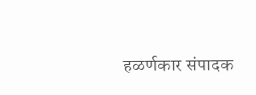हळर्णकार संपादक